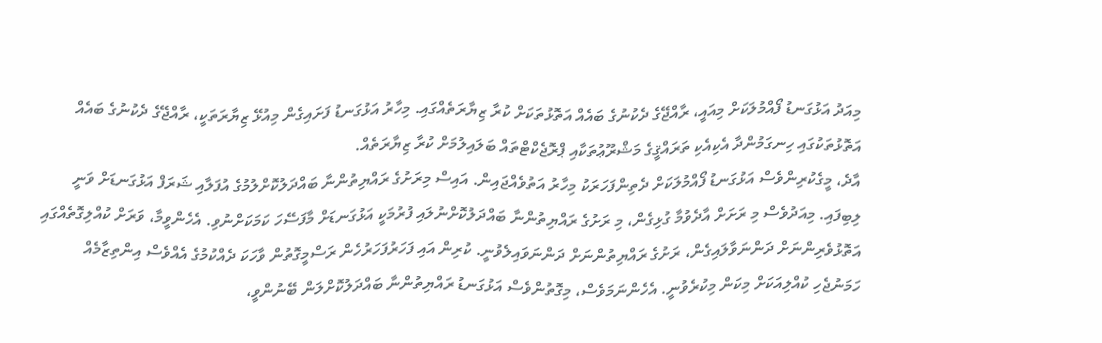މިއަދު އަޅުގަނޑު ފޯއްމުލަކަށް މިއައީ، ރާއްޖޭގެ ދެކުނުގެ ބައެއް އަތޮޅުތަކަށް ކުރާ ޒިޔާރަތެއްގައި. މިހާރު އަޅުގަނޑު ފަށައިގެން މިއުޅޭ ޒިޔާރަތަކީ، ރާއްޖޭގެ ދެކުނުގެ ބައެއް އަތޮޅުތަކުގައި ހިނގަމުންދާ އެކިއެކި ތަރައްޤީގެ މަޝްރޫޢުތަކާއި ޕްރޮޖެކްޓްތައް ބަލައިލުމަށް ކުރާ ޒިޔާރަތެއް.
އާދެ، މީގެކުރިންވެސް އަޅުގަނޑު ފޯއްމުލަކަށް ދެތިންފަހަރަކު މިހާރު އަތުވެއްޖައިން. އައިސް މިރަށުގެ ރައްޔިތުންނާ ބައްދަލުކޮށްލުމުގެ އުފަލާއި ޝަރަފް އަޅުގަނޑަށް ވަނީ ލިބިފައި. މިއަދުވެސް މި ރަށަށް އާދެވުމާ ގުޅިގެން، މި ރަށުގެ ރައްޔިތުންނާ ބައްދަލުކޮށްނުލައި ފުރުމަކީ އަޅުގަނޑަށް މާފަސޭހަ ކަމަކަށްނުވި. އެހެންވީމާ، ވަރަށް ކުއްލިގޮތެއްގައި އަތޮޅުވެރިންނަށް ދަންނަވާލައިގެން، ރަށުގެ ރައްޔިތުންނަށް ދަންނަވައިލެވުނީ. ކުރިން އައި ފަހަރުފަހަރުހެން ރަސްމީގޮތުން ވާހަކަ ދެއްކުމުގެ އެއްވެސް އިންތިޒާމެއް ހަމަނުޖެހި ކުއްލިއަކަށް މިކަން މިކުރެވުނީ. އެހެންނަމަވެސް، މިގޮތުންވެސް އަޅުގަނޑު ރައްޔިތުންނާ ބައްދަލުކޮށްލަން ބޭނުންވީ،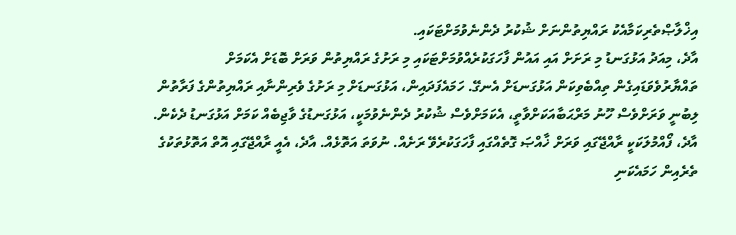އިޚްލާޞްތެރިކަމާއެކު ރައްޔިތުންނަށް ޝުކުރު ދެންނެވުމަށްޓަކައި.
އާދެ، މިއަދު އަޅުގަނޑު މި ރަށަށް އައި އައުން ފާހަގަކުރެއްވުމަށްޓަކައި މި ރަށުގެ ރައްޔިތުން ވަރަށް ބޮޑަށް އެކަމަށް ތައްޔާރުވެވަޑައިގެން ތިއްބެވިކަން އަޅުގަނޑަށް އެނގޭ. ހަމައެފަދައިން، އަޅުގަނޑަށް މި ރަށުގެ ވެރިންނާއި ރައްޔިތުންގެ ފަރާތުން ލިބުނީ ވަރަށްވެސް ހޫނު މަރްޙަބާއަކަށްވާތީ، އެކަމަށްވެސް ޝުކުރު ދެންނެވުމަކީ، އަޅުގަނޑުގެ ވާޖިބެއް ކަމަށް އަޅުގަނޑު ދެކެން.
އާދެ، ފޯއްމުލަކަކީ ރާއްޖޭގައި ވަރަށް ޚާއްޞަ ގޮތެއްގައި ފާހަގަކުރެވޭ ރަށެއް. ނުވަތަ އަތޮޅެއް. އާދެ، އެއީ ރާއްޖޭގައި އޮތް އަތޮޅުތަކުގެ ތެރެއިން ހަމައެކަނި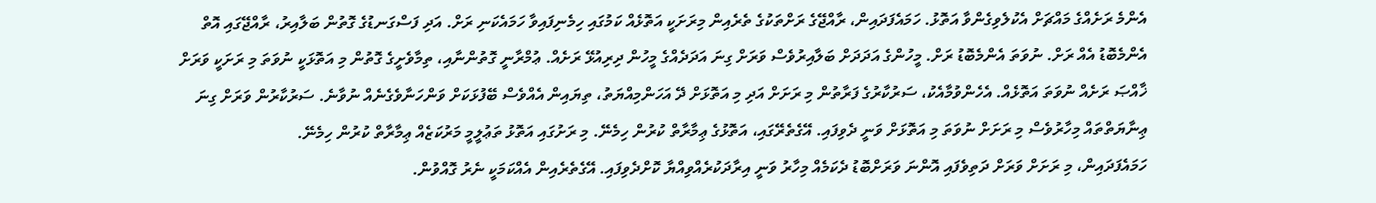އެންމެ ރަށެއްގެ މައްޗަށް އެކުލެވިގެންވާ އަތޮޅު. ހަމައެފަދައިން، ރާއްޖޭގެ ރަށްތަކުގެ ތެރެއިން މިރަށަކީ އަތޮޅެއް ކަމުގައި ހިމެނިފައިވާ ހަމައެކަނި ރަށް. އަދި ފަސްގަނޑުގެ ގޮތުން ބަލާއިރު، ރާއްޖޭގައި އޮތް އެންމެބޮޑު އެއް ރަށް. ނުވަތަ އެންމެބޮޑު ރަށް. މީހުންގެ އަދަދަށް ބަލާއިރުވެސް ވަރަށް ގިނަ އަދަދެއްގެ މީހުން ދިރިއުޅޭ ރަށެއް. ޢުމްރާނީ ގޮތުންނާއި، ތިމާވެށީގެ ގޮތުން މި އަތޮޅަކީ ނުވަތަ މި ރަށަކީ ވަރަށް ޚާއްޞަ ރަށެއް ނުވަތަ އަތޮޅެއް. އެހެންވުމާއެކު، ސަރުކާރުގެ ފަރާތުން މި ރަށަށް އަދި މި އަތޮޅަށް ދޭ އަހަންމިއްޔަތު، ތިޔައިން އެއްވެސް ބޭފުޅަކަށް ވަންހަނާވެގެނެއް ނުވާނެ. ސަރުކާރުން ވަރަށް ގިނަ ޢިނާޔަތްތައް މިހާރުވެސް މި ރަށަށް ނުވަތަ މި އަތޮޅަށް ވަނީ ދެވިފައި. އޭގެތެރޭގައި، އަތޮޅުގެ ޢިމާރާތް ކުރުން ހިމެނޭ. މި ރަށުގައި އަތޮޅު ތަޢުލީމީ މަރުކަޒެއް ޢިމާރާތް ކުރުން ހިމެނޭ.
ހަމައެފަދައިން، މި ރަށަށް ވަރަށް ދަތިވެފައި އޮންނަ ވަރަށްބޮޑު ދެކަމެއް މިހާރު ވަނީ އިރާދަކުރެއްވިއްޔާ ކޮށްދެވިފައި. އޭގެތެރެއިން އެއްކަމަކީ ނެރު ގޮއްވުން.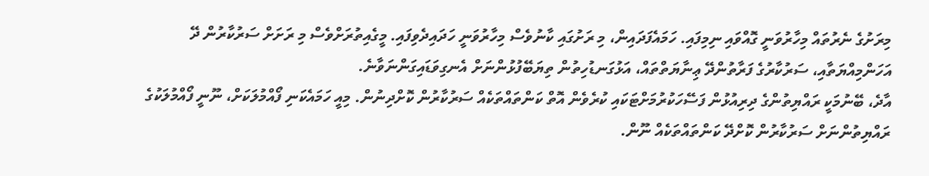މިރަށުގެ ނެރުތައް މިހާރުވަނީ ގޮއްވައި ނިމިފައި. ހަމައެފަދައިން، މި ރަށުގައި ކާނުވެސް މިހާރުވަނީ ހަދައިދެވިފައި. މީގެއިތުރަށްވެސް މި ރަށަށް ސަރުކާރުން ދޭ އަހަންމިއްޔަތާއި، ސަރުކާރުގެ ފަރާތުންދޭ ޢިނާޔަތްތައް، އަޅުގަނޑުހިތުން ތިޔަބޭފުޅުންނަށް އެނގިވަޑައިގަންނަވާނެ.
އާދެ، ބޭނުމަކީ ރައްޔިތުންގެ ދިރިއުޅުން ފަސޭހަކުރުމަށްޓަކައި ކުރެވެން އޮތް ކަންތައްތަކެއް ސަރުކާރުން ކޮށްދިނުން. މިއީ ހަމައެކަނި ފޯއްމުލަކަށް، ނޫނީ ފޯއްމުލަކުގެ ރައްޔިތުންނަށް ސަރުކާރުން ކޮށްދޭ ކަންތައްތަކެއް ނޫން.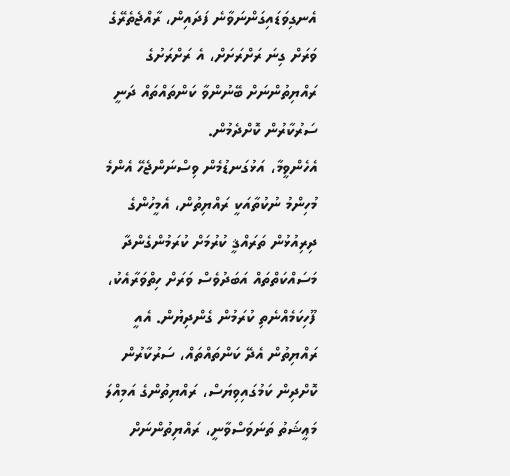އެނގިވަޑައިގަންނަވާނެ ފަދައިން، ރާއްޖެތެރޭގެ ވަރަށް ގިނަ ރަށްރަށަށް، އެ ރަށްރަށުގެ ރައްޔިތުންނަށް ބޭނުންވާ ކަންތައްތައް ދަނީ ސަރުކާރުން ކޮށްދެމުން.
އެހެންވީމާ، އަޅުގަނޑުމެން ވިސްނަންޖެހޭ އެންމެ މުހިންމު ނުކުތާއަކީ ރައްޔިތުން، އެމީހުންގެ ދިރިއުޅުން ތަރައްޤީ ކުރުމަށް ކުރަމުންގެންދާ މަސައްކަތްތައް އަބަދުވެސް ވަރަށް ހިތްވަރާއެކު، ފޫހިކަމެއްނެތި ކުރަމުން ގެންދިޔުން. އެއީ ރައްޔިތުން އެދޭ ކަންތައްތައް، ސަރުކާރުން ކޮށްދިން ކަމުގައިވިޔަސް، ރައްޔިތުންގެ އަމިއްލަ މަޢީޝަތު ތަނަވަސްވާނީ، ރައްޔިތުންނަށް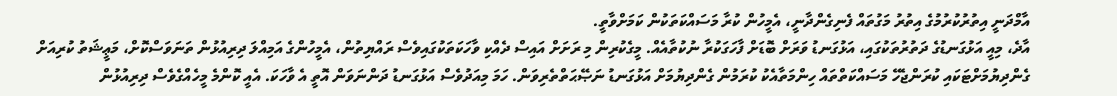އާމްދަނީ އިތުރުކުރުމުގެ އިތުރު މަގުތައް ފެނިގެންދާނީ، އެމީހުން ކުރާ މަސައްކަތަކުން ކަމަށްވާތީ.
އާދެ، މިއީ އަޅުގަނޑުގެ ދަތުރުތަކުގައި، އަޅުގަނޑު ވަރަށް ބޮޑަށް ފާހަގަކުރާ ނުކުތާއެއް. މީގެކުރިން މި ރަށަށް އައިސް ދެއްކި ވާހަކަތަކުގައިވެސް ރައްޔިތުން، އެމީހުންގެ އަމިއްލަ ދިރިއުޅުން ތަނަވަސްކޮށް، މަޢީޝަތު ކުރިއަށް ގެންދިޔުމަށްޓަކައި ކުރަންޖެހޭ މަސައްކަތްތައް ހިންމަތާއެކު ކުރަމުން ގެންދިޔުމަށް އަޅުގަނޑު ނަޞޭޙަތްތެރިވަން. ހަމަ މިއަދުވެސް އަޅުގަނޑު ދަންނަވަން އޮތީ އެ ވާހަކަ. އެއީ ކޮންމެ މީހެއްގެވެސް ދިރިއުޅުން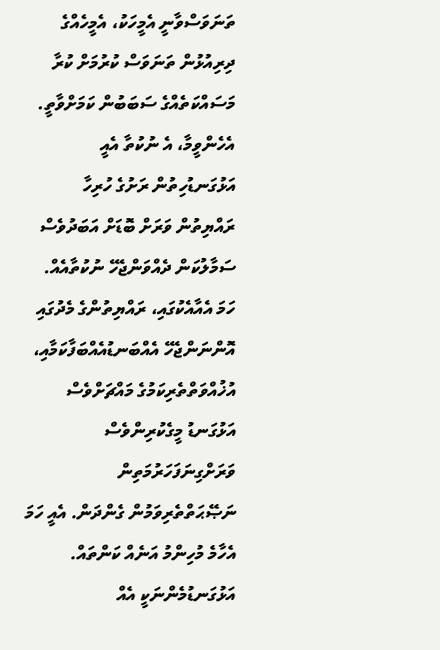ތަނަވަސްވާނީ އެމީހަކު، އެމީހެއްގެ ދިރިއުޅުން ތަނަވަސް ކުރުމަށް ކުރާ މަސައްކަތެއްގެ ސަބަބުން ކަމަށްވާތީ. އެހެންވީމާ، އެ ނުކުތާ އެއީ އަޅުގަނޑުހިތުން ރަށުގެ ހުރިހާ ރައްޔިތުން ވަރަށް ބޮޑަށް އަބަދުވެސް ސަމާލުކަން ދެއްވަންޖެހޭ ނުކުތާއެއް.
ހަމަ އެއާއެކުގައި، ރައްޔިތުންގެ މެދުގައި އޮންނަންޖެހޭ އެއްބަނޑުއެއްބަފާކަމާއި، އުޚުއްވަތްތެރިކަމުގެ މައްޗަށްވެސް އަޅުގަނޑު މީގެކުރިންވެސް ވަރަށްގިނަފަހަރުމަތިން ނަޞޭޙަތްތެރިވަމުން ގެންދަން. އެއީ ހަމަ އެހާމެ މުހިންމު އަނެއް ކަންތައް. އަޅުގަނޑުމެންނަކީ އެއް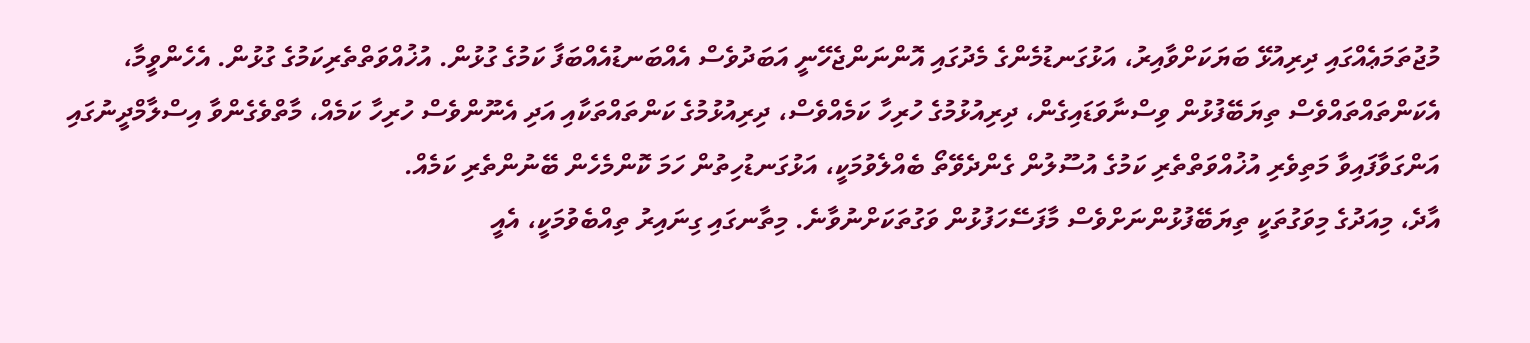މުޖުތަމަޢެއްގައި ދިރިއުޅޭ ބަޔަކަށްވާއިރު، އަޅުގަނޑުމެންގެ މެދުގައި އޮންނަންޖެހޭނީ އަބަދުވެސް އެއްބަނޑުއެއްބަފާ ކަމުގެ ގުޅުން. އުޚުއްވަތްތެރިކަމުގެ ގުޅުން. އެހެންވީމާ، އެކަންތައްތައްވެސް ތިޔަބޭފުޅުން ވިސްނާވަޑައިގެން، ދިރިއުޅުމުގެ ހުރިހާ ކަމެއްވެސް، ދިރިއުޅުމުގެ ކަންތައްތަކާއި އަދި އެނޫންވެސް ހުރިހާ ކަމެއް، މާތްވެގެންވާ އިސްލާމްދީނުގައި އަންގަވާފައިވާ މަތިވެރި އުޚުއްވަތްތެރި ކަމުގެ އުސޫލުން ގެންދެވޭތޯ ބެއްލެވުމަކީ، އަޅުގަނޑުހިތުން ހަމަ ކޮންމެހެން ބޭނުންތެރި ކަމެއް.
އާދެ، މިއަދުގެ މިވަގުތަކީ ތިޔަބޭފުޅުންނަށްވެސް މާފަސޭހަފުޅުން ވަގުތަކަށްނުވާނެ. މިތާނގައި ގިނައިރު ތިއްބެވުމަކީ، އެއީ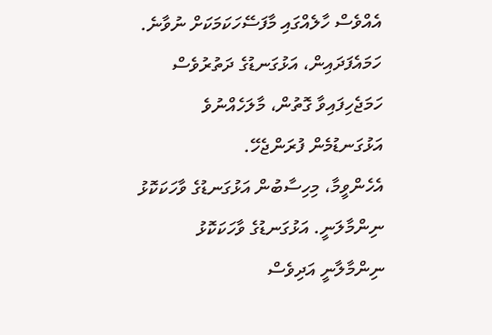އެއްވެސް ހާލެއްގައި މާފަސޭހަކަމަކަށް ނުވާނެ. ހަމައެފަދައިން، އަޅުގަނޑުގެ ދަތުރުވެސް ހަމަޖެހިފައިވާ ގޮތުން، މާލަހެއްނުވެ އަޅުގަނޑުމެން ފުރަންޖެހޭ.
އެހެންވީމާ، މިހިސާބުން އަޅުގަނޑުގެ ވާހަކަކޮޅު ނިންމާލަނީ. އަޅުގަނޑުގެ ވާހަކަކޮޅު ނިންމާލާނީ އަދިވެސް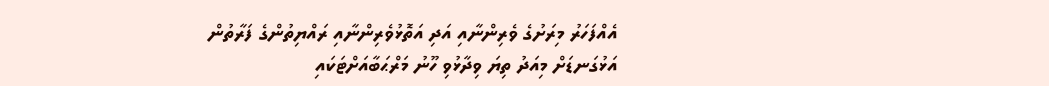އެއްފަހަރު މިރަށުގެ ވެރިންނާއި އަދި އަތޮޅުވެރިންނާއި ރައްޔިތުންގެ ފަރާތުން އަޅުގަނޑަށް މިއަދު ތިޔަ ވިދާޅުވި ހޫނު މަރްޙަބާއަށްޓަކައި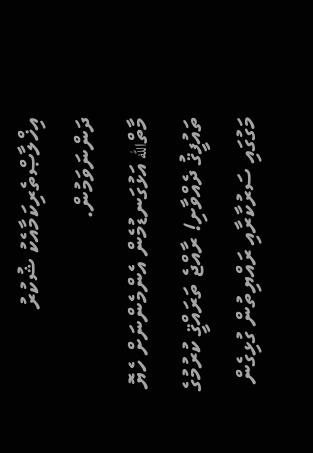އިޚްލާޞްތެރިކަމާއެކު ޝުކުރު ދަންނަވަމުން.
މާތްالله އަޅުގަނޑުމެން އެންމެންނަށް ހެޔޮ ތައުފީޤު ދެއްވާށި! ރާއްޖެ ތަރައްޤީ ކުރުމުގެ މަގުގައި ސަރުކާރާއި ރައްޔިތުން ގުޅިގެން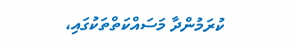ކުރަމުންދާ މަސައްކަތްތަކުގައި،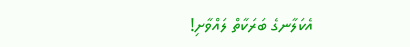އެކަލާނގެ ބަރަކާތް ލައްވާށި!